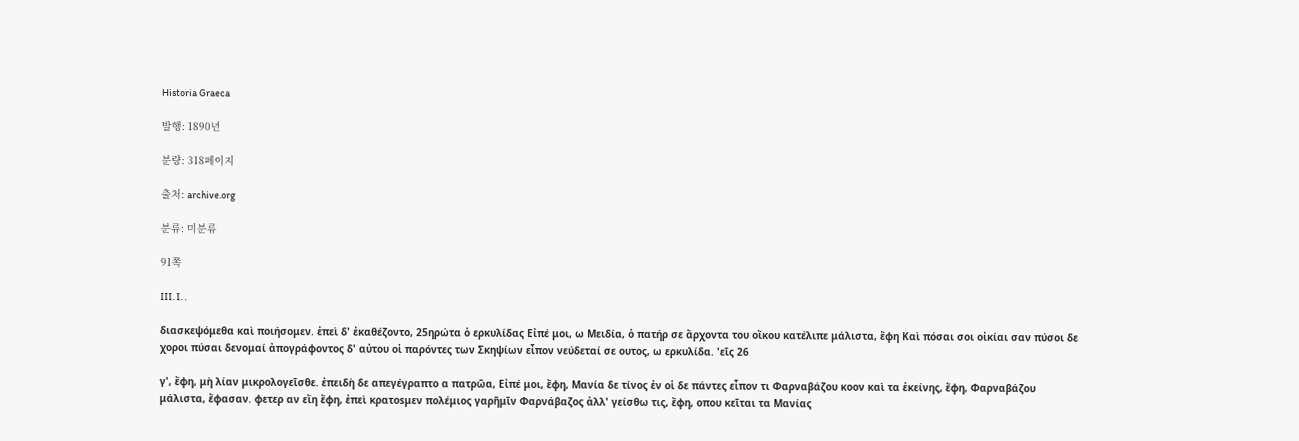Historia Graeca

발행: 1890년

분량: 318페이지

출처: archive.org

분류: 미분류

91쪽

III. I. .

διασκεψόμεθα καὶ ποιήσομεν. ἐπεὶ δ' ἐκαθέζοντο, 25ηρώτα ὁ ερκυλίδας Εἰπέ μοι, ω Μειδία, ὁ πατήρ σε ἄρχοντα του οἴκου κατέλιπε μάλιστα, ἔφη Καὶ πόσαι σοι οἰκίαι σαν πύσοι δε χοροι πύσαι δενομαί ἀπογράφοντος δ' αὐτου οἱ παρόντες των Σκηψίων εἶπον νεύδεταί σε ουτος, ω ερκυλίδα. 'εῖς 26

γ', ἔφη, μὴ λίαν μικρολογεῖσθε. ἐπειδὴ δε απεγέγραπτο α πατρῶα, Εἰπέ μοι, ἔφη, Μανία δε τίνος ἐν οἱ δε πάντες εἶπον τι Φαρναβάζου κοον καὶ τα ἐκείνης, ἔφη, Φαρναβάζου μάλιστα, ἔφασαν. φετερ αν εἴη ἔφη, ἐπεὶ κρατοsμεν πολέμιος γαρῆμῖν Φαρνάβαζος ἀλλ' γείσθω τις, ἔφη, οπου κεῖται τα Μανίας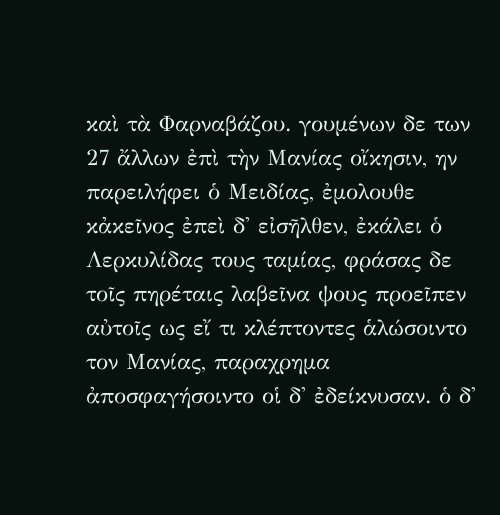καὶ τὰ Φαρναβάζου. γουμένων δε των 27 ἄλλων ἐπὶ τὴν Μανίας οἴκησιν, ην παρειλήφει ὁ Μειδίας, ἐμολουθε κἀκεῖνος ἐπεὶ δ' εἰσῆλθεν, ἐκάλει ὁ Λερκυλίδας τους ταμίας, φράσας δε τοῖς πηρέταις λαβεῖνα ψους προεῖπεν αὐτοῖς ως εἴ τι κλέπτοντες ἁλώσοιντο τον Μανίας, παραχρημα ἀποσφαγήσοιντο οἱ δ' ἐδείκνυσαν. ὁ δ'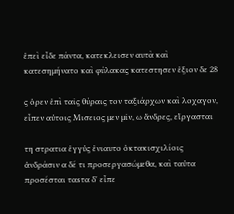ἐπεὶ εἶδε πάντα, κατεκλεισεν αυτὰ καὶ κατεσημήνατο καὶ φύλακας κατεστησεν ἐξιον δε 28

ς ὁρεν ἐπὶ ταῖς θύραις τον ταξιάρχων καὶ λοχαγον, εἶπεν αὐτοις Μισειος μεν μῖν, ω ἄνδρες, εἴργασται

τη στρατια ἐγγὐς ἐνιαυτο ὀκτακισχιλίοις ἀνδράσιν α δέ τι προσεργασώμεθα, καὶ ταὐτα προσέσται ταsτα δ' εἶπε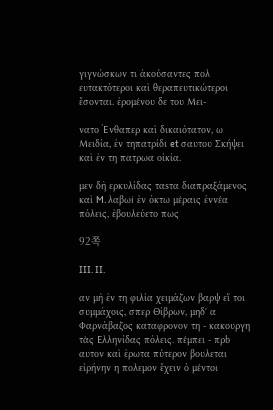γιγνώσκων τι ἀκούσαντες πολ ευτακτότεροι καὶ θεραπευτικώτεροι ἔσονται. ἐρομένου δε του Μει-

νατο Ἐνθαπερ καὶ δικαιότατον, ω Μειδία, ἐν τηπατρίδι et σαυτου Σκήψει καὶ ἐν τη πατρωα οἰκία.

μεν δὴ ερκυλίδας ταsτα διαπραξάμενος καὶ M. λαβωi ἐν ὀκτω μέραις ἐννέα πόλεις, ἐβουλεύετο πως

92쪽

III. II.

αν μὴ ἐν τη φιλία χειμάζων βαρψ εἴ τοι συμμάχοις, σπερ Θίβρων, μηδ' α Φαρνάβαζος καταφρονον τη - κακουργη τὰς Ελληνίδας πόλεις. πέμπει - πρb αυτον καὶ ἐρωτα πύτερον βουλεται εἰρήνην η πολεμον ἔχειν ὁ μέντοι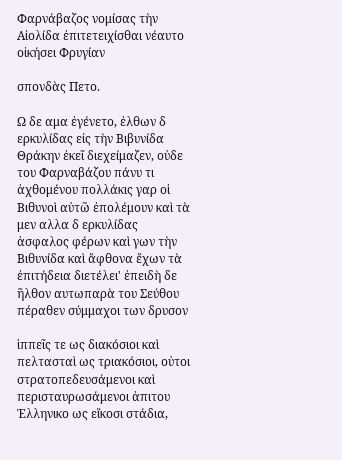Φαρνάβαζος νομίσας τὴν Αἰολίδα ἐπιτετειχίσθαι νέαυτο οἰκήσει Φρυγίαν

σπονδὰς Πετο.

Ω δε αμα ἐγένετο, ἐλθων δ ερκυλίδας εἰς τὴν Βιβυνίδα Θράκην ἐκεῖ διεχείμαζεν, οὐδε του Φαρναβάζου πάνυ τι ἀχθομένου πολλάκις γαρ οἱ Βιθυνοὶ αὐτῶ ἐπολέμουν καὶ τὰ μεν αλλα δ ερκυλίδας ἀσφαλος φέρων καὶ γων τὴν Βιθυνίδα καὶ ἄφθονα ἔχων τὰ ἐπιτήδεια διετέλει' ἐπειδὴ δε ῆλθον αυτωπαρὰ του Σεύθου πέραθεν σύμμαχοι των δρυσον

ἱππεῖς τε ως διακόσιοι καὶ πελτασταὶ ως τριακόσιοι, οὐτοι στρατοπεδευσάμενοι καὶ περισταυρωσάμενοι ἀπιτου Ἐλληνικο ως εἴκοσι στάδια,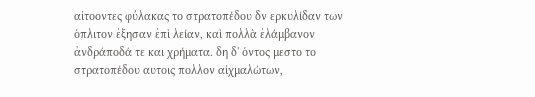αἰτοοντες φύλακας το στρατοπέδου δν ερκυλίδαν των ὁπλιτον ἐξησαν ἐπὶ λείαν, καὶ πολλὰ ἐλάμβανον ἀνδράποδά τε και χρήματα. δη δ' ὁντος μεστο το στρατοπέδου αυτοις πολλον αἰχμαλώτων,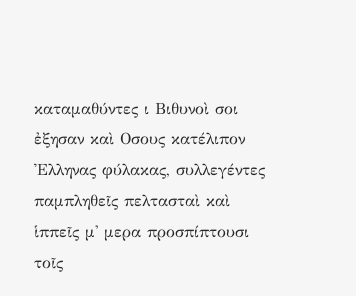καταμαθύντες ι Βιθυνοὶ σοι ἐξησαν καὶ Oσους κατέλιπον Ἐλληνας φύλακας, συλλεγέντες παμπληθεῖς πελτασταὶ καὶ ἱππεῖς μ' μερα προσπίπτουσι τοῖς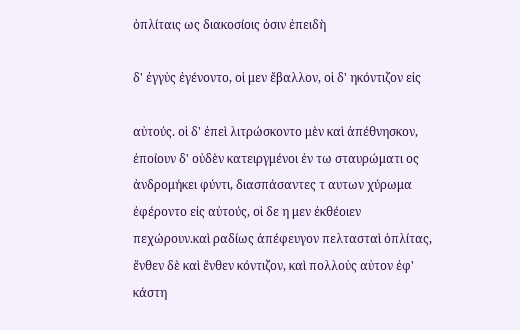ὁπλίταις ως διακοσίοις ὁσιν ἐπειδὴ

δ' ἐγγὐς ἐγένοντο, οἱ μεν ἔβαλλον, οἱ δ' ηκόντιζον εἰς

αὐτούς. οἱ δ' ἐπεὶ λιτρώσκοντο μὲν καὶ ἀπέθνησκον, ἐποίουν δ' οὐδὲν κατειργμένοι ἐν τω σταυρώματι ος ἀνδρομήκει φύντι, διασπάσαντες τ αυτων χύρωμα ἐφέροντο εἰς αὐτούς, οἱ δε η μεν ἐκθέοιεν πεχώρουν.καὶ ραδίως ἀπέφευγον πελτασταὶ ὁπλίτας, ἔνθεν δὲ καὶ ἔνθεν κόντιζον, καὶ πολλοὐς αὐτον ἐφ' κάστη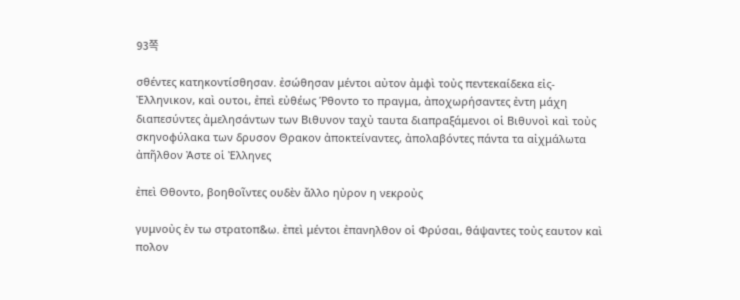93쪽

σθέντες κατηκοντίσθησαν. ἐσώθησαν μέντοι αὐτον ἀμφὶ τοὐς πεντεκαίδεκα εἰς- Ἐλληνικον, καὶ ουτοι, ἐπεὶ εὐθέως Ῥθοντο το πραγμα, ἀποχωρήσαντες ἐντη μάχη διαπεσύντες ἀμελησάντων των Βιθυνον ταχὐ ταυτα διαπραξάμενοι οἱ Βιθυνοὶ καὶ τοὐς σκηνοφύλακα των δρυσον Θρακον ἀποκτείναντες, ἀπολαβόντες πάντα τα αἰχμάλωτα ἀπῆλθον Ἀστε οἱ Ἐλληνες

ἐπεὶ Θθοντο, βοηθοῖντες ουδὲν ἄλλο ηὐρον η νεκροὐς

γυμνοὐς ἐν τω στρατοπ&ω. ἐπεὶ μέντοι ἐπανηλθον οἱ Φρύσαι, θάψαντες τοὐς εαυτον καὶ πολον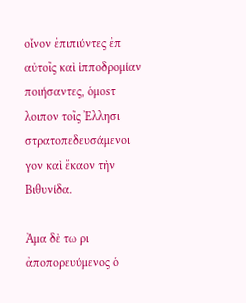οἶνον ἐπιπιύντες ἐπ αὐτοῖς καὶ ἱπποδρομίαν ποιήσαντες, ὁμοsτ λοιπον τοῖς Ἐλλησι στρατοπεδευσάμενοι γον καὶ ἔκαον τὴν Βιθυνίδα.

Ἀμα δὲ τω ρι ἀποπορευύμενος ὁ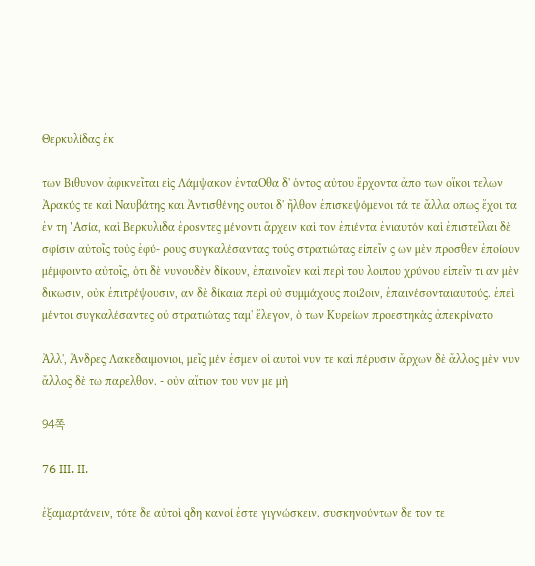Θερκυλίδας ἐκ

των Βιθυνον ἀφικνεῖται εἰς Λάμψακον ἐνταOθα δ' ὁντος αὐτου ἔρχοντα ἀπο των οἴκοι τελων Ἀρακύς τε καὶ Ναυβάτης και Ἀντισθένης ουτοι δ' ῆλθον ἐπισκεψόμενοι τά τε ἄλλα οπως ἔχοι τα ἐν τη 'Aσία, καὶ Βερκυλιδα ἐροsντες μένοντι ἄρχειν καὶ τον ἐπιέντα ἐνιαυτόν καὶ ἐπιστεῖλαι δὲ σφίσιν αὐτοῖς τοὐς ἐφύ- ρους συγκαλέσαντας τοὐς στρατιώτας εἰπεῖν ς ων μὲν προσθεν ἐποίουν μέμφοιντο αὐτοῖς, ὁτι δὲ νυνουδὲν δίκουν, ἐπαινοῖεν καὶ περὶ του λοιπου χρύνου εἰπεῖν τι αν μὲν δικωσιν, οὐκ ἐπιτρέψουσιν, αν δὲ δίκαια περὶ οὐ συμμάχους ποι2οιν, ἐπαινέσονταιαυτούς. ἐπεὶ μέντοι συγκαλέσαντες οὐ στρατιώτας ταμ' ἔλεγον, ὁ των Κυρείων προεστηκὰς ἀπεκρίνατο

Ἀλλ', Ἀνδρες Λακεδαιμονιοι, μεῖς μέν ἐσμεν οἱ αυτοὶ νυν τε καὶ πέρυσιν ἄρχων δὲ ἄλλος μὲν νυν ἄλλος δὲ τω παρελθον. - οὐν αἴτιον του νυν με μὴ

94쪽

76 III. II.

ἐξαμαρτάνειν, τότε δε αὐτοὶ qδη κανοί ἐστε γιγνώσκειν. συσκηνούντων δε τον τε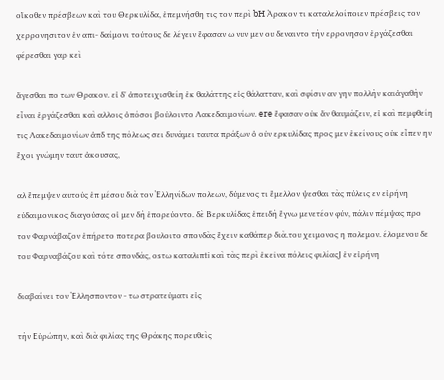οἴκοθεν πρέσβεων καὶ του Θερκυλίδα, ἐπεμνήσθη τις τον περὶ bH Ἀρακον τι καταλελοίποιεν πρέσβεις τον χερρονησιτον ἐν απι- δαίμονι τούτους δε λέγειν ἔφασαν ω νυν μεν ου δεναιντο τὴν ερρονησον ἐργάζεσθαι φέρεσθαι γαρ κεὶ

ἄγεσθαι πο των Θρακον. εἰ δ' ἀποτειχισθείη ἐκ θαλάττης εἰς θάλατταν, καὶ σφίσιν αν γην πολλὴν καιἀγαθὴν εἶναι ἐργάζεσθαι καὶ αλλοις ὁπόσοι βούλοιντο Λακεδαιμονίων. ere ἔφασαν οὐκ ἄν θαυμάζειν, εἰ καὶ πεμφθείη τις Λακεδαιμονίων ἀπδ της πόλεως σει δυνάμει ταυτα πράξων ὁ οὐν ερκυλίδας προς μεν ἐκείνους οὐκ εἶπεν ην ἔχοι γνώμην ταυτ ἀκουσας,

αλ ἔπεμψεν αυτοὐς ἐπ μέσου διὰ τον Ἐλληνίδων πολεων, δύμενος τι ἔμελλον ψεσθαι τὰς πύλεις εν εἰρήνη εὐδαιμονικος διαγούσας οἱ μεν δὴ ἐπορεύοντο. δὲ Βερκυλίδας ἐπειδὴ ἔγνω μενετέον φύν, πάλιν πέμψας προ τον Φαρνάβαζον ἐπήρετο ποτερα βουλοιτο σπονδὰς ἔχειν καθάπερ διὰ.του χειμονος η πολεμον. έλομενου δε του Φαρναβάζου καὶ τότε σπονδάς, osτω καταλιπti καὶ τὰς περὶ ἐκεῖνα πόλεις φιλίαςJ ἐν εἰρήνη

διαβαίνει τον Ἐλλησποντον - τω στρατεύματι εἰς

τὴν Εὐρώπην, καὶ διὰ φιλίας της Θράκης πορευθεὶς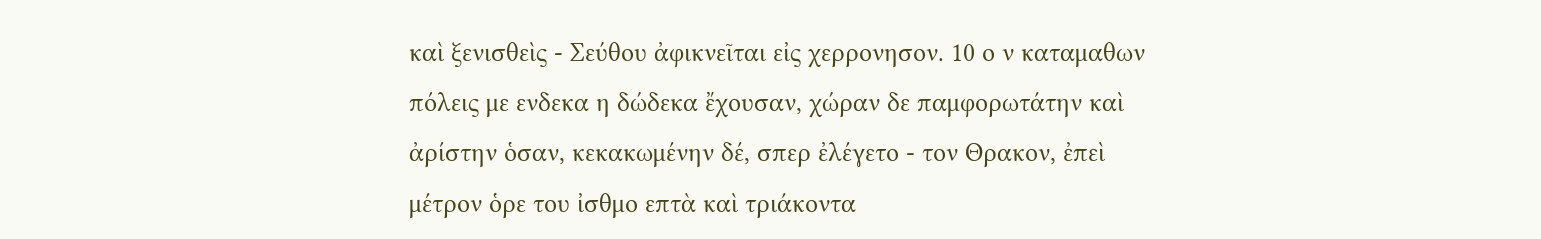καὶ ξενισθεὶς - Σεύθου ἀφικνεῖται εἰς χερρονησον. 10 ο ν καταμαθων πόλεις με ενδεκα η δώδεκα ἔχουσαν, χώραν δε παμφορωτάτην καὶ ἀρίστην ὁσαν, κεκακωμένην δέ, σπερ ἐλέγετο - τον Θρακον, ἐπεὶ μέτρον ὁρε του ἰσθμο επτὰ καὶ τριάκοντα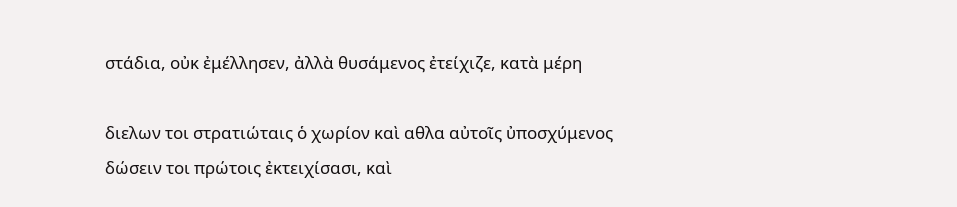στάδια, οὐκ ἐμέλλησεν, ἀλλὰ θυσάμενος ἐτείχιζε, κατὰ μέρη

διελων τοι στρατιώταις ὁ χωρίον καὶ αθλα αὐτοῖς ὐποσχύμενος δώσειν τοι πρώτοις ἐκτειχίσασι, καὶ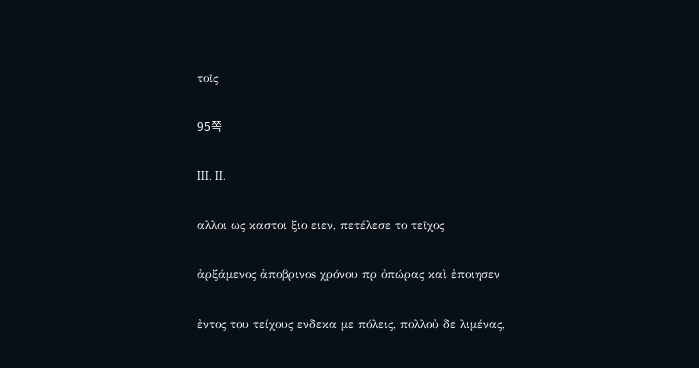τοῖς

95쪽

III. II.

αλλοι ως καστοι ξιο ειεν, πετέλεσε το τεῖχος

ἀρξάμενος ἀποβρινοs χρόνου πρ ὀπώρας καὶ ἐποιησεν

ἐντος του τείχους ενδεκα με πόλεις, πολλοὐ δε λιμένας,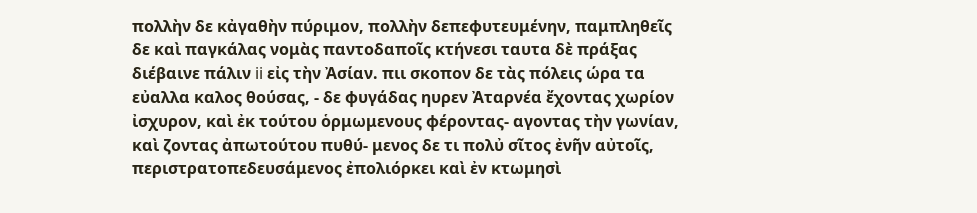πολλὴν δε κἀγαθὴν πύριμον, πολλὴν δεπεφυτευμένην, παμπληθεῖς δε καὶ παγκάλας νομὰς παντοδαποῖς κτήνεσι ταυτα δὲ πράξας διέβαινε πάλιν ii εἰς τὴν Ἀσίαν. πιι σκοπον δε τὰς πόλεις ώρα τα εὐαλλα καλος θούσας, - δε φυγάδας ηυρεν Ἀταρνέα ἔχοντας χωρίον ἰσχυρον, καὶ ἐκ τούτου ὁρμωμενους φέροντας- αγοντας τὴν γωνίαν, καὶ ζοντας ἀπωτούτου πυθύ- μενος δε τι πολὐ σῖτος ἐνῆν αὐτοῖς, περιστρατοπεδευσάμενος ἐπολιόρκει καὶ ἐν κτωμησὶ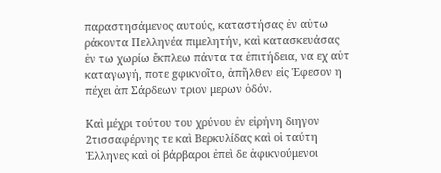παραστησάμενος αυτούς, καταστήσας ἐν αὐτω ράκοντα Πελληνέα πιμελητήν, καὶ κατασκευάσας ἐν τω χωρίω ἔκπλεω πάντα τα ἐπιτήδεια, να εχ αὐτ καταγωγή, ποτε gφικνοῖτο, ἀπῆλθεν εἰς Ἐφεσον η πέχει ἀπ Σάρδεων τριον μερων ὁδόν.

Καὶ μέχρι τούτου του χρύνου ἐν εἰρήνη διηγον 2τισσαφέρνης τε καὶ Βερκυλίδας καὶ οἱ ταύτη Ἐλληνες καὶ οἱ βάρβαροι ἐπεὶ δε ἀφικνούμενοι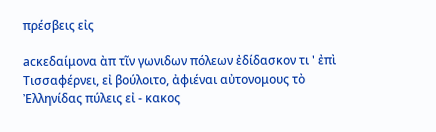πρέσβεις εἰς

acκεδαίμονα ὰπ τῖν γωνιδων πόλεων ἐδίδασκον τι ' ἐπὶ Tισσαφέρνει, εἰ βούλοιτο, ἀφιέναι αὐτονομους τὸ Ἐλληνίδας πύλεις εἰ - κακος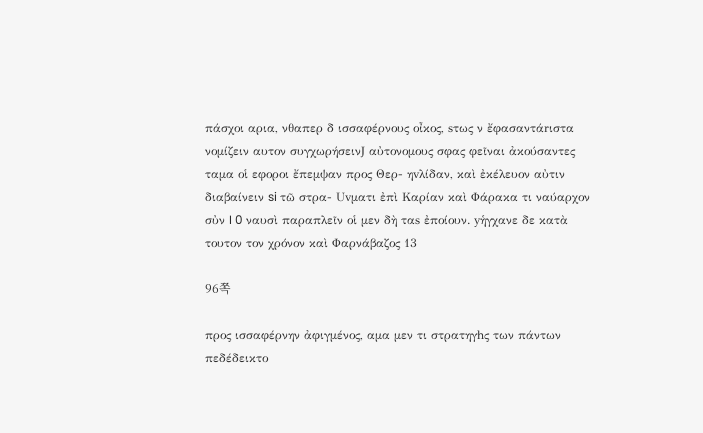πάσχοι αρια, νθαπερ δ ισσαφέρνους οἶκος, sτως ν ἔφασαντάrιστα νομίζειν αυτον συγχωρήσεινJ αὐτονομους σφας φεῖναι ἀκούσαντες ταμα οἱ εφοροι ἔπεμψαν προς Θερ- ηvλίδαν, καὶ ἐκέλευον αὐτιν διαβαίνειν si τῶ στρα- Uvματι ἐπὶ Καρίαν καὶ Φάρακα τι ναύαρχον σὐν I 0 ναυσὶ παραπλεῖν οἱ μεν δὴ ταs ἐποίουν. yἡγχανε δε κατὰ τουτον τον χρόνον καὶ Φαρνάβαζος 13

96쪽

προς ισσαφέρνην ἀφιγμένος, αμα μεν τι στρατηγhς των πάντων πεδέδεικτο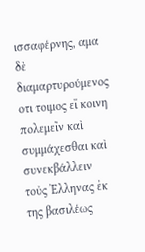ισσαφέρνης, αμα δὲ διαμαρτυρούμενος οτι τοιμος εἴ κοινη πολεμεῖν καὶ συμμάχεσθαι καὶ συνεκβάλλειν τοὐς Ἐλληνας ἐκ της βασιλέως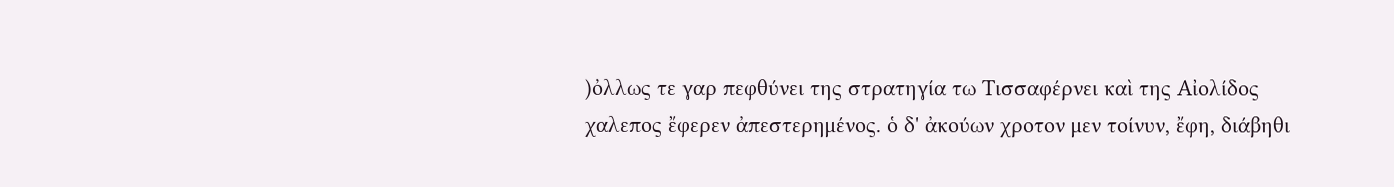)ὀλλως τε γαρ πεφθύνει της στρατηγία τω Τισσαφέρνει καὶ της Αἰολίδος χαλεπος ἔφερεν ἀπεστερημένος. ὁ δ' ἀκούων χροτον μεν τοίνυν, ἔφη, διάβηθι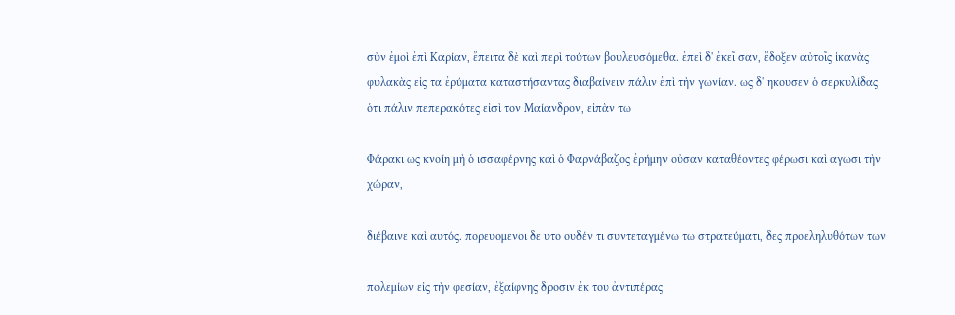σὐν ἐμοὶ ἐπὶ Καρίαν, ἔπειτα δὲ καὶ περὶ τούτων βουλευσόμεθα. ἐπεὶ δ' ἐκεῖ σαν, ἔδοξεν αὐτοῖς ἱκανὰς φυλακὰς εἰς τα ἐρύματα καταστήσαντας διαβαίνειν πάλιν ἐπὶ τὴν γωνίαν. ως δ' ηκουσεν ὁ σερκυλίδας ὁτι πάλιν πεπερακότες εἰσὶ τον Μαίανδρον, εἰπὰν τω

Φάρακι ως κνοίη μὴ ὁ ισσαφέρνης καὶ ὁ Φαρνάβαζος ἐρήμην οὐσαν καταθέοντες φέρωσι καὶ αγωσι τὴν χώραν,

διέβαινε καὶ αυτός. πορευομενοι δε υτο ουδέν τι συντεταγμένω τω στρατεύματι, δες προεληλυθότων των

πολεμίων εἰς τὴν φεσίαν, ἐξαίφνης δροσιν ἐκ του ἀντιπέρας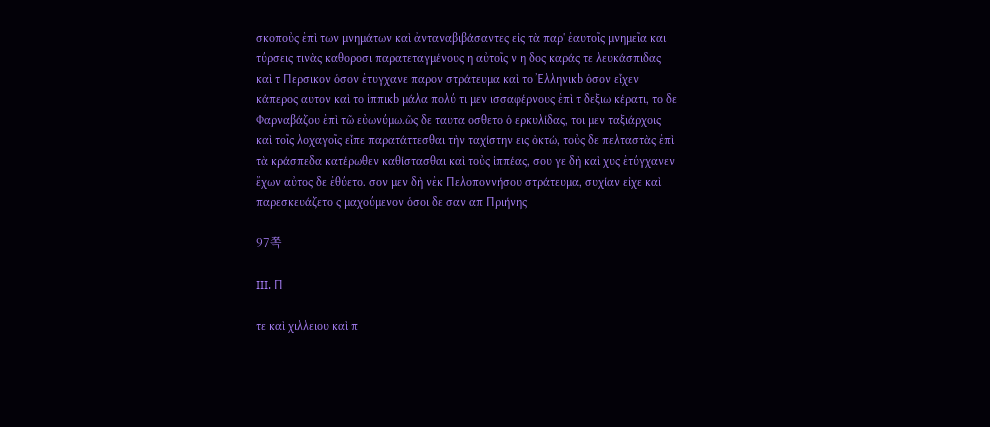σκοποὐς ἐπὶ των μνημάτων καὶ ἀνταναβιβάσαντες εἰς τὰ παρ' ἐαυτοῖς μνημεῖα και τύρσεις τινὰς καθοροσι παρατεταγμένους η αὐτοῖς ν η δος καράς τε λευκάσπιδας καὶ τ Περσικον ὁσον ἐτυγχανε παρον στράτευμα καὶ το Ἐλληνικb ὁσον εἶχεν κάπερος αυτον καὶ το ἱππικb μάλα πολύ τι μεν ισσαφέρνους ἐπὶ τ δεξιω κέρατι, το δε Φαρναβάζου ἐπὶ τῶ εὐωνύμω.ῶς δε ταυτα οσθετο ὁ ερκυλίδας, τοι μεν ταξιάρχοις καὶ τοῖς λοχαγοῖς εἶπε παρατάττεσθαι τὴν ταχίστην εις ὀκτώ, τοὐς δε πελταστὰς ἐπὶ τὰ κράσπεδα κατέρωθεν καθίστασθαι καὶ τοὐς ἱππέας, σου γε δὴ καὶ χυς ἐτύγχανεν ἔχων αὐτος δε ἐθύετο. σον μεν δὴ νἐκ Πελοποννήσου στράτευμα, συχίαν εἰχε καὶ παρεσκευάζετο ς μαχούμενον ὁσοι δε σαν απ Πριήνης

97쪽

III. Π

τε καὶ χιλλειου καὶ π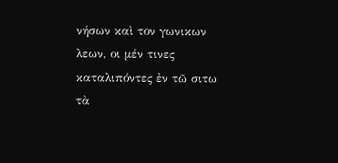νήσων καὶ τον γωνικων λεων, οι μέν τινες καταλιπόντες ἐν τῶ σιτω τὰ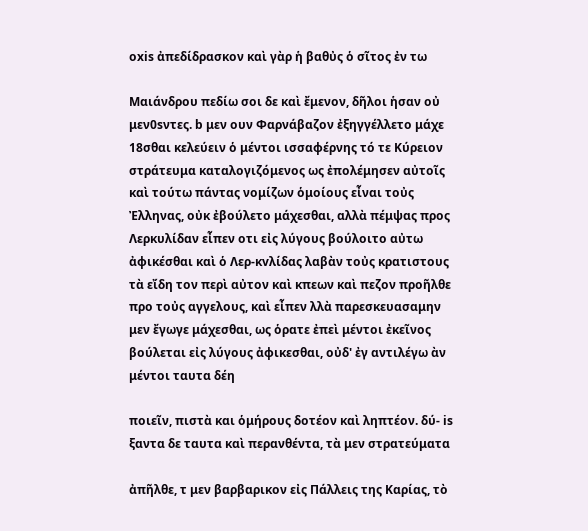oxis ἀπεδίδρασκον καὶ γὰρ ἡ βαθὐς ὁ σῖτος ἐν τω

Μαιάνδρου πεδίω σοι δε καὶ ἔμενον, δῆλοι ἡσαν οὐ μεν0sντες. b μεν ουν Φαρνάβαζον ἐξηγγέλλετο μάχε 18σθαι κελεύειν ὁ μέντοι ισσαφέρνης τό τε Κύρειον στράτευμα καταλογιζόμενος ως ἐπολέμησεν αὐτοῖς καὶ τούτω πάντας νομίζων ὁμοίους εἶναι τοὐς Ἐλληνας, οὐκ ἐβούλετο μάχεσθαι, αλλὰ πέμψας προς Λερκυλίδαν εἶπεν οτι εἰς λύγους βούλοιτο αὐτω ἀφικέσθαι καὶ ὁ Λερ-κvλίδας λαβὰν τοὐς κρατιστους τὰ εἴδη τον περὶ αὐτον καὶ κπεων καὶ πεζον προῆλθε προ τοὐς αγγελους, καὶ εἶπεν λλὰ παρεσκευασαμην μεν ἔγωγε μάχεσθαι, ως ὁρατε ἐπεὶ μέντοι ἐκεῖνος βούλεται εἰς λύγους ἀφικεσθαι, οὐδ' ἐγ αντιλέγω ὰν μέντοι ταυτα δέη

ποιεῖν, πιστὰ και ὁμήρους δοτέον καὶ ληπτέον. δύ- is ξαντα δε ταυτα καὶ περανθέντα, τὰ μεν στρατεύματα

ἀπῆλθε, τ μεν βαρβαρικον εἰς Πάλλεις της Καρίας, τὸ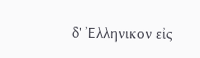δ' Ἐλληνικον εἰς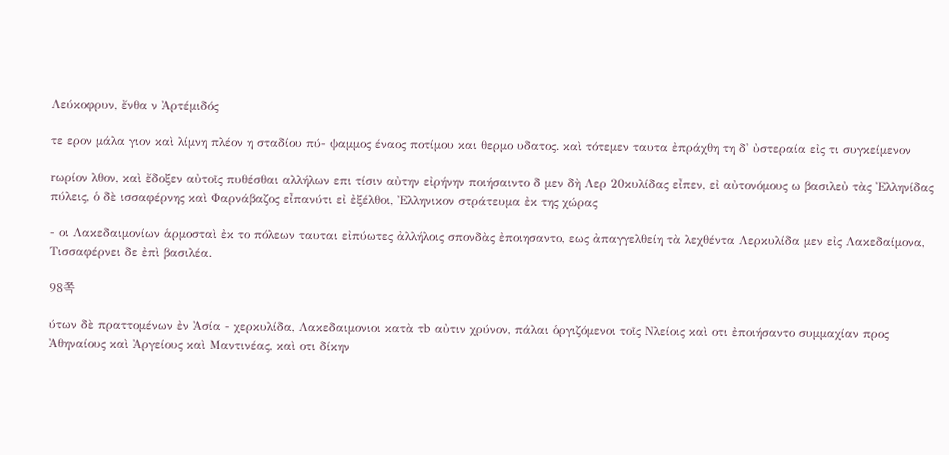Λεύκοφρυν, ἔνθα ν Ἀρτέμιδός

τε ερον μάλα γιον καὶ λίμνη πλέον η σταδίου πύ- ψαμμος έναος ποτίμου και θερμο υδατος. καὶ τότεμεν ταυτα ἐπράχθη τη δ' ὐστεραία εἰς τι συγκείμενον

rωρίον λθον, καὶ ἔδοξεν αὐτοῖς πυθέσθαι αλλήλων επι τίσιν αὐτην εἰρήνην ποιήσαιντο δ μεν δὴ Λερ 20κυλίδας εἶπεν, εἰ αὐτονόμους ω βασιλεὐ τὰς Ἐλληνίδας πύλεις, ὁ δὲ ισσαφέρνης καὶ Φαρνάβαζος εἶπανύτι εἰ ἐξέλθοι, Ἐλληνικον στράτευμα ἐκ της χώρας

- οι Λακεδαιμονίων ἁρμοσταὶ ἐκ το πόλεων ταυται εἰπύωτες ἀλλήλοις σπονδὰς ἐποιησαντο, εως ἀπαγγελθείη τὰ λεχθέντα Λερκυλίδα μεν εἰς Λακεδαίμονα, Tισσαφέρνει δε ἐπὶ βασιλέα.

98쪽

ύτων δὲ πραττομένων ἐν Ἀσία - χερκυλίδα, Λακεδαιμονιοι κατὰ τb αὐτιν χρύνον, πάλαι ὁργιζόμενοι τοῖς Nλείοις καὶ οτι ἐποιήσαντο συμμαχίαν προς Ἀθηναίους καὶ Ἀργείους καὶ Μαντινέας, καὶ οτι δίκην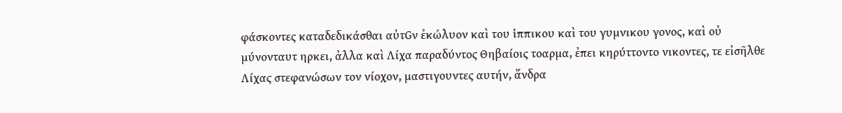φάσκοντες καταδεδικάσθαι αὐτGν ἐκώλυον καὶ του ἱππικου καὶ του γυμνικου γονος, καὶ οὐ μύνονταυτ ηρκει, ἀλλα καὶ Λίχα παραδύντος Θηβαίοις τοαρμα, ἐπει κηρύττοντο νικοντες, τε εἰσῆλθε Λίχας στεφανώσων τον νίοχον, μαστιγουντες αυτήν, ἄνδρα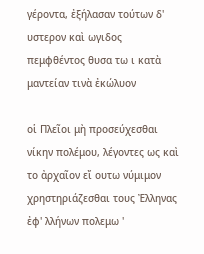γέροντα, ἐξήλασαν τούτων δ' υστερον καὶ ωγιδος πεμφθέντος θυσα τω ι κατὰ μαντείαν τινὰ ἐκώλυον

οἱ Πλεῖοι μὴ προσεύχεσθαι νίκην πολέμου, λέγοντες ως καὶ το ἀρχαῖον εἴ ουτω νύμιμον χρηστηριάζεσθαι τους Ἐλληνας ἐφ' λλήνων πολεμω '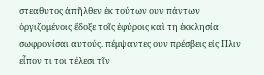στεαθυτος ἀπῆλθεν ἐκ τούτων ουν πάντων ὀργιζομένοις ἔδοξε τοῖς ἐφύροις καὶ τη ἐκκλησία σωφρονίσαι αυτούς. πέμψαντες ουν πρέσβεις εἰς Πλιν εἶπον τι τοι τέλεσι τῖν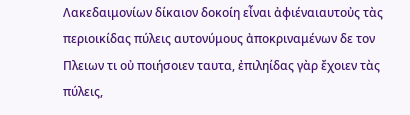Λακεδαιμονίων δίκαιον δοκοίη εἶναι ἀφιέναιαυτοὐς τὰς περιοικίδας πύλεις αυτονύμους ἀποκριναμένων δε τον Πλειων τι οὐ ποιήσοιεν ταυτα, ἐπιληίδας γὰρ ἔχοιεν τὰς πύλεις,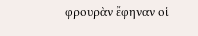φρουρὰν ἔφηναν οἱ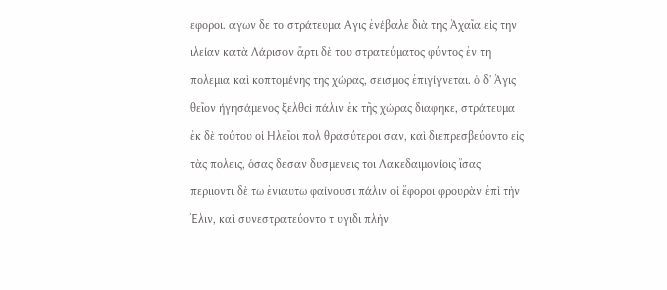εφοροι. αγων δε το στράτευμα Aγις ἐνέβαλε διὰ της Ἀχαῖα εἰς την ιλείαν κατὰ Λάρισον ἄρτι δὲ του στρατεύματος φύντος ἐν τη πολεμια καὶ κοπτομένης της χώρας, σεισμος ἐπιγίγνεται. ὁ δ' Ἀγις θεῖον ήγησάμενος ξελθci πάλιν ἐκ τῆς χώρας διαφηκε, στράτευμα ἐκ δὲ τούτου οἱ Ηλεῖοι πολ θρασύτεροι σαν, καὶ διεπρεσβεύοντο εἰς τὰς πολεις, ὁσας δεσαν δυσμενεις τοι Λακεδαιμονίοις ἴσας περιιοντι δὲ τω ἐνιαυτω φαίνουσι πάλιν οἱ ἔφοροι φρουρὰν ἐπὶ τὴν Ἐλιν, καὶ συνεστρατεύοντο τ υγιδι πλὴν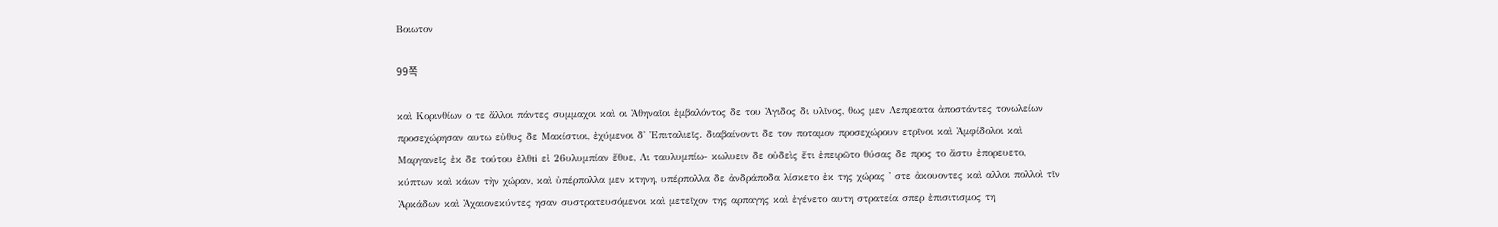Βοιωτον

99쪽

καὶ Κορινθίων ο τε ἄλλοι πάντες συμμαχοι καὶ οι Ἀθηναῖοι ἐμβαλόντος δε του Ἀγιδος δι υλῖνος, θως μεν Λεπρεατα ἀποστάντες τονωλείων προσεχώρησαν αυτω εὐθυς δε Μακίστιοι, ἐχύμενοι δ' Ἐπιταλιεῖς. διαβαίνοντι δε τον ποταμον προσεχώρουν ετρῖνοι καὶ Ἀμφίδολοι καὶ Μαργανεῖς ἐκ δε τούτου ἐλθti εἰ 26υλυμπίαν ἔθυε, Λι ταυλυμπίω- κωλυειν δε οὐδεὶς ἔτι ἐπειρῶτο θύσας δε προς το ἄστυ ἐπορευετο, κύπτων καὶ κάων τὴν χώραν, καὶ ὐπέρπολλα μεν κτηνη, υπέρπολλα δε ἀνδράποδα λίσκετο ἐκ της χώρας ' στε ἀκουοντες καὶ αλλοι πολλοὶ τῖν Ἀρκάδων καὶ Ἀχαιονεκύντες ησαν συστρατευσόμενοι καὶ μετεῖχον της αρπαγης καὶ ἐγένετο αυτη στρατεία σπερ ἐπισιτισμος τη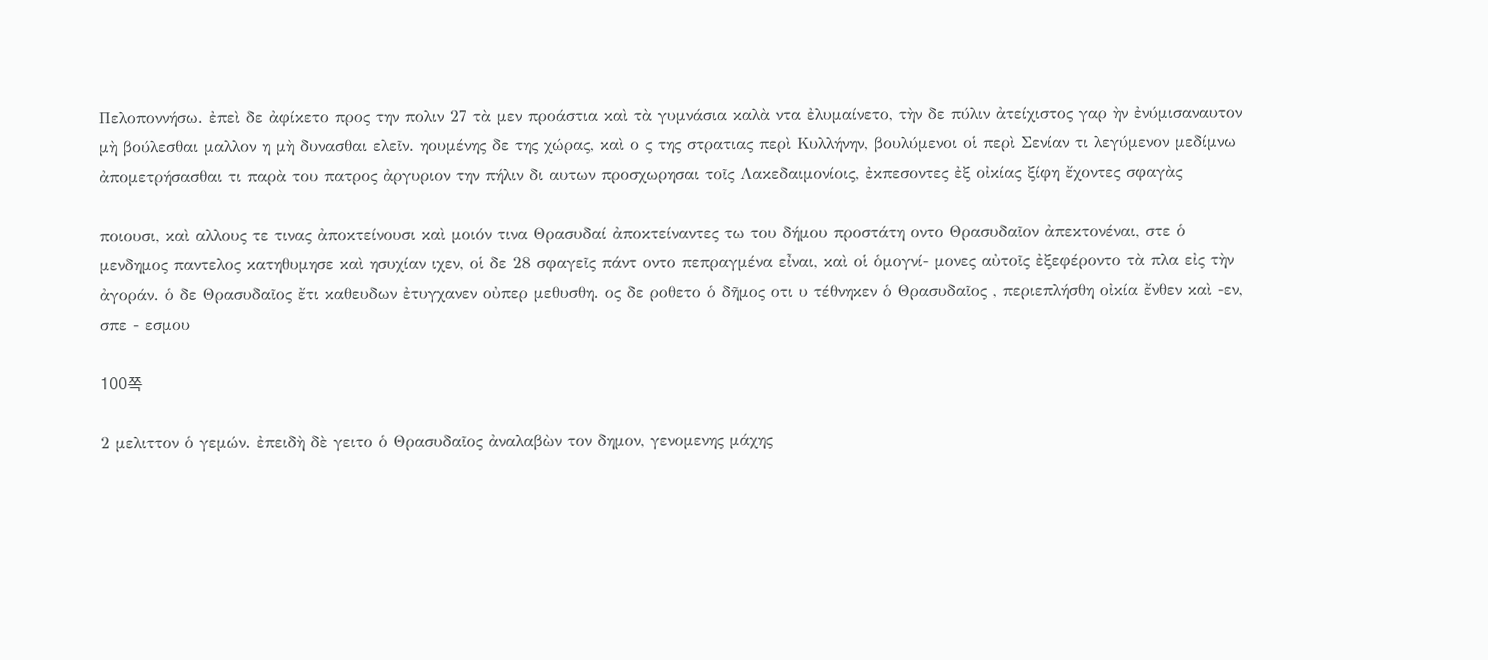Πελοποννήσω. ἐπεὶ δε ἀφίκετο προς την πολιν 27 τὰ μεν προάστια καὶ τὰ γυμνάσια καλὰ ντα ἐλυμαίνετο, τὴν δε πύλιν ἀτείχιστος γαρ ὴν ἐνύμισαναυτον μὴ βούλεσθαι μαλλον η μὴ δυνασθαι ελεῖν. ηουμένης δε της χώρας, καὶ ο ς της στρατιας περὶ Κυλλήνην, βουλύμενοι οἱ περὶ Σενίαν τι λεγύμενον μεδίμνω ἀπομετρήσασθαι τι παρὰ του πατρος ἀργυριον την πήλιν δι αυτων προσχωρησαι τοῖς Λακεδαιμονίοις, ἐκπεσοντες ἐξ οἰκίας ξίφη ἔχοντες σφαγὰς

ποιουσι, καὶ αλλους τε τινας ἀποκτείνουσι καὶ μοιόν τινα Θρασυδαί ἀποκτείναντες τω του δήμου προστάτη οντο Θρασυδαῖον ἀπεκτονέναι, στε ὁ μενδημος παντελος κατηθυμησε καὶ ησυχίαν ιχεν, οἱ δε 28 σφαγεῖς πάντ οντο πεπραγμένα εἶναι, καὶ οἱ ὁμογνί- μονες αὐτοῖς ἐξεφέροντο τὰ πλα εἰς τὴν ἀγοράν. ὁ δε Θρασυδαῖος ἔτι καθευδων ἐτυγχανεν οὐπερ μεθυσθη. ος δε ροθετο ὁ δῆμος οτι υ τέθνηκεν ὁ Θρασυδαῖος , περιεπλήσθη οἰκία ἔνθεν καὶ -εν, σπε - εσμου

100쪽

2 μελιττον ὁ γεμών. ἐπειδὴ δὲ γειτο ὁ Θρασυδαῖος ἀναλαβὼν τον δημον, γενομενης μάχης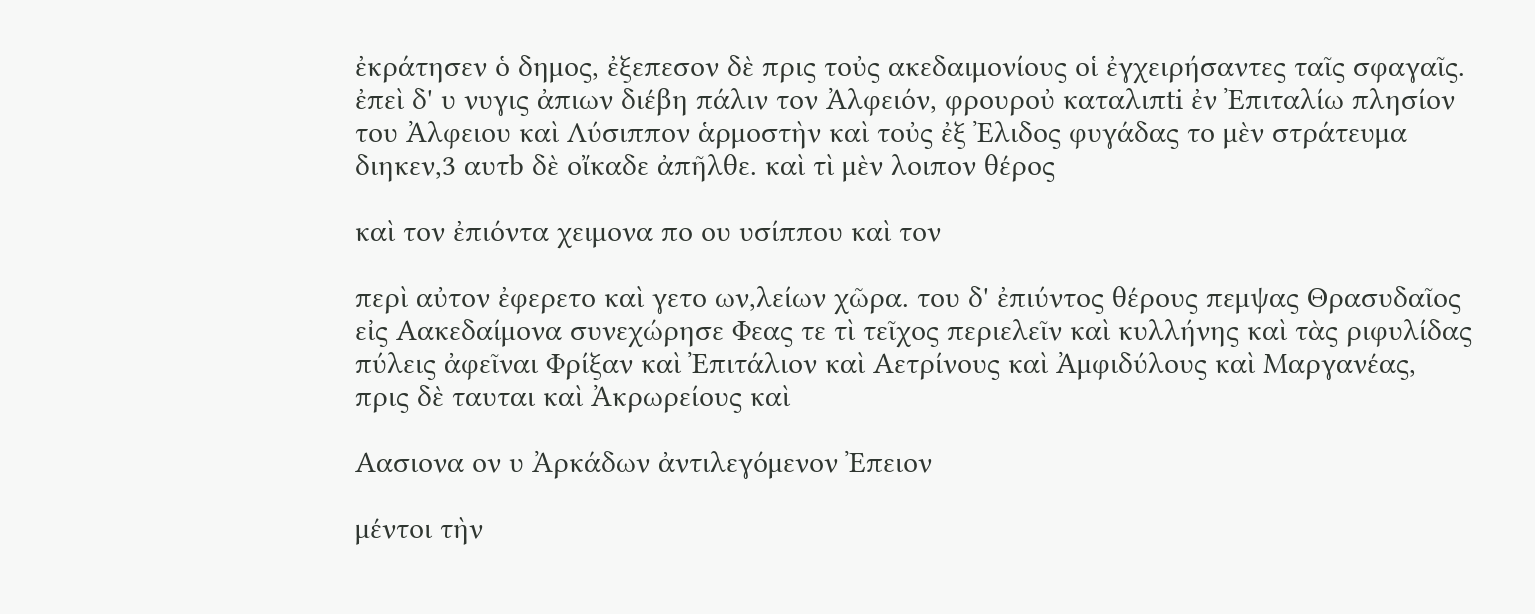ἐκράτησεν ὁ δημος, ἐξεπεσον δὲ πρις τοὐς ακεδαιμονίους οἱ ἐγχειρήσαντες ταῖς σφαγαῖς. ἐπεὶ δ' υ νυγις ἀπιων διέβη πάλιν τον Ἀλφειόν, φρουροὐ καταλιπti ἐν Ἐπιταλίω πλησίον του Ἀλφειου καὶ Λύσιππον ἁρμοστὴν καὶ τοὐς ἐξ Ἐλιδος φυγάδας το μὲν στράτευμα διηκεν,3 αυτb δὲ οἴκαδε ἀπῆλθε. καὶ τὶ μὲν λοιπον θέρος

καὶ τον ἐπιόντα χειμονα πο ου υσίππου καὶ τον

περὶ αὐτον ἐφερετο καὶ γετο ων,λείων χῶρα. του δ' ἐπιύντος θέρους πεμψας Θρασυδαῖος εἰς Aακεδαίμονα συνεχώρησε Φεας τε τὶ τεῖχος περιελεῖν καὶ κυλλήνης καὶ τὰς ριφυλίδας πύλεις ἀφεῖναι Φρίξαν καὶ Ἐπιτάλιον καὶ Αετρίνους καὶ Ἀμφιδύλους καὶ Μαργανέας, πρις δὲ ταυται καὶ Ἀκρωρείους καὶ

Αασιονα ον υ Ἀρκάδων ἀντιλεγόμενον Ἐπειον

μέντοι τὴν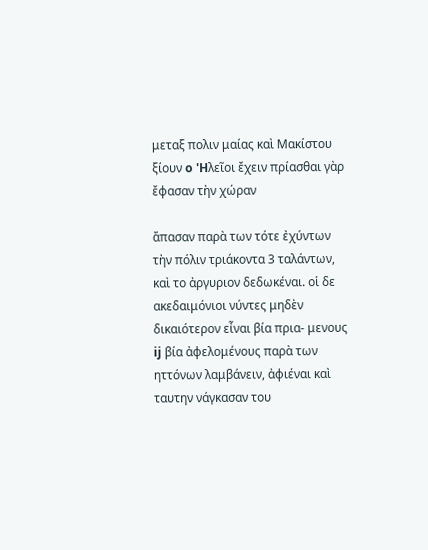μεταξ πολιν μαίας καὶ Μακίστου ξίουν o 'Hλεῖοι ἔχειν πρίασθαι γὰρ ἔφασαν τὴν χώραν

ἄπασαν παρὰ των τότε ἐχύντων τὴν πόλιν τριάκοντα 3 ταλάντων, καὶ το ἀργυριον δεδωκέναι. οἱ δε ακεδαιμόνιοι νύντες μηδὲν δικαιότερον εἶναι βία πρια- μενους ij βία ἀφελομένους παρὰ των ηττόνων λαμβάνειν, ἀφιέναι καὶ ταυτην νάγκασαν του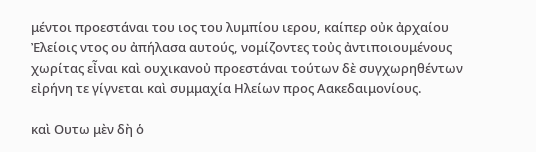μέντοι προεστάναι του ιος του λυμπίου ιερου, καίπερ οὐκ ἀρχαίου Ἐλείοις ντος ου ἀπήλασα αυτούς, νομίζοντες τοὐς ἀντιποιουμένους χωρίτας εἶναι καὶ ουχικανοὐ προεστάναι τούτων δὲ συγχωρηθέντων εἰρήνη τε γίγνεται καὶ συμμαχία Ηλείων προς Αακεδαιμονίους.

καὶ Ουτω μὲν δὴ ὁ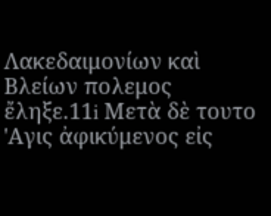Λακεδαιμονίων καὶ Βλείων πολεμος ἔληξε.11i Μετὰ δὲ τουτο 'Aγις ἀφικύμενος εἰς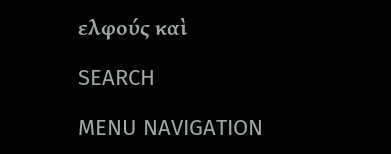ελφούς καὶ

SEARCH

MENU NAVIGATION